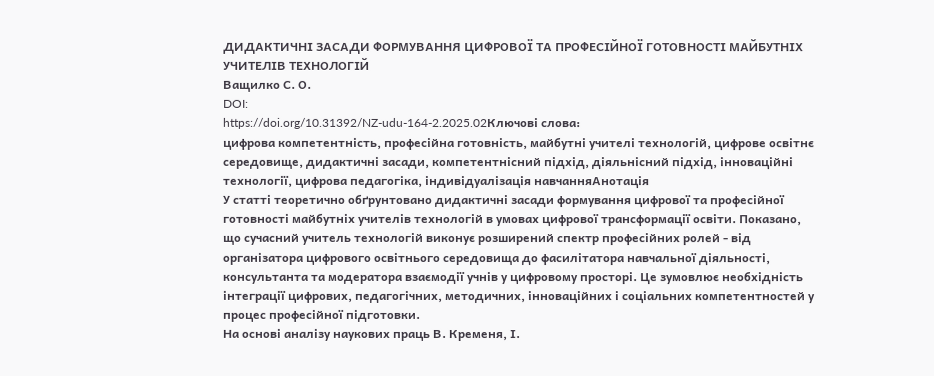ДИДАКТИЧНІ ЗАСАДИ ФОРМУВАННЯ ЦИФРОВОЇ ТА ПРОФЕСІЙНОЇ ГОТОВНОСТІ МАЙБУТНІХ УЧИТЕЛІВ ТЕХНОЛОГІЙ
Ващилко С. О.
DOI:
https://doi.org/10.31392/NZ-udu-164-2.2025.02Ключові слова:
цифрова компетентність, професійна готовність, майбутні учителі технологій, цифрове освітнє середовище, дидактичні засади, компетентнісний підхід, діяльнісний підхід, інноваційні технології, цифрова педагогіка, індивідуалізація навчанняАнотація
У статті теоретично обґрунтовано дидактичні засади формування цифрової та професійної готовності майбутніх учителів технологій в умовах цифрової трансформації освіти. Показано, що сучасний учитель технологій виконує розширений спектр професійних ролей - від організатора цифрового освітнього середовища до фасилітатора навчальної діяльності, консультанта та модератора взаємодії учнів у цифровому просторі. Це зумовлює необхідність інтеграції цифрових, педагогічних, методичних, інноваційних і соціальних компетентностей у процес професійної підготовки.
На основі аналізу наукових праць В. Кременя, І.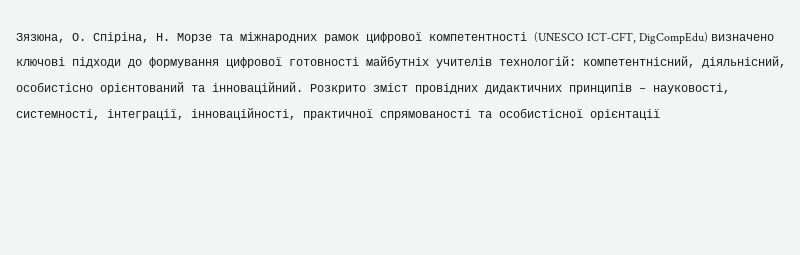Зязюна, О. Спіріна, Н. Морзе та міжнародних рамок цифрової компетентності (UNESCO ICT‑CFT, DigCompEdu) визначено ключові підходи до формування цифрової готовності майбутніх учителів технологій: компетентнісний, діяльнісний, особистісно орієнтований та інноваційний. Розкрито зміст провідних дидактичних принципів – науковості, системності, інтеграції, інноваційності, практичної спрямованості та особистісної орієнтації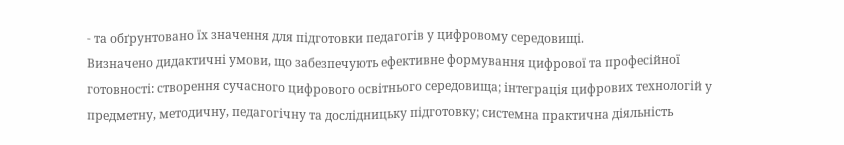- та обґрунтовано їх значення для підготовки педагогів у цифровому середовищі.
Визначено дидактичні умови, що забезпечують ефективне формування цифрової та професійної готовності: створення сучасного цифрового освітнього середовища; інтеграція цифрових технологій у предметну, методичну, педагогічну та дослідницьку підготовку; системна практична діяльність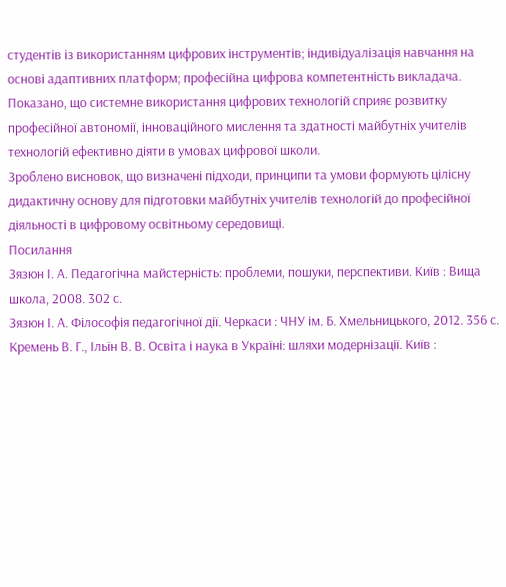студентів із використанням цифрових інструментів; індивідуалізація навчання на основі адаптивних платформ; професійна цифрова компетентність викладача. Показано, що системне використання цифрових технологій сприяє розвитку професійної автономії, інноваційного мислення та здатності майбутніх учителів технологій ефективно діяти в умовах цифрової школи.
Зроблено висновок, що визначені підходи, принципи та умови формують цілісну дидактичну основу для підготовки майбутніх учителів технологій до професійної діяльності в цифровому освітньому середовищі.
Посилання
Зязюн І. А. Педагогічна майстерність: проблеми, пошуки, перспективи. Київ : Вища школа, 2008. 302 с.
Зязюн І. А. Філософія педагогічної дії. Черкаси : ЧНУ ім. Б. Хмельницького, 2012. 356 с.
Кремень В. Г., Ільїн В. В. Освіта і наука в Україні: шляхи модернізації. Київ :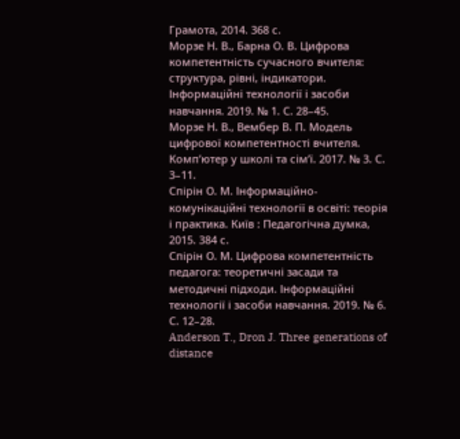Грамота, 2014. 368 с.
Морзе Н. В., Барна О. В. Цифрова компетентність сучасного вчителя: структура, рівні, індикатори. Інформаційні технології і засоби навчання. 2019. № 1. С. 28–45.
Морзе Н. В., Вембер В. П. Модель цифрової компетентності вчителя. Комп’ютер у школі та сім’ї. 2017. № 3. С. 3–11.
Спірін О. М. Інформаційно-комунікаційні технології в освіті: теорія і практика. Київ : Педагогічна думка, 2015. 384 с.
Спірін О. М. Цифрова компетентність педагога: теоретичні засади та методичні підходи. Інформаційні технології і засоби навчання. 2019. № 6. С. 12–28.
Anderson T., Dron J. Three generations of distance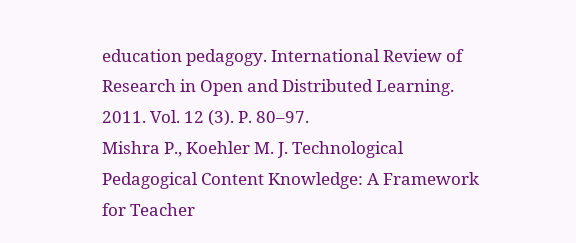education pedagogy. International Review of Research in Open and Distributed Learning. 2011. Vol. 12 (3). P. 80–97.
Mishra P., Koehler M. J. Technological Pedagogical Content Knowledge: A Framework for Teacher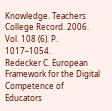Knowledge. Teachers College Record. 2006. Vol. 108 (6). P. 1017–1054.
Redecker C. European Framework for the Digital Competence of Educators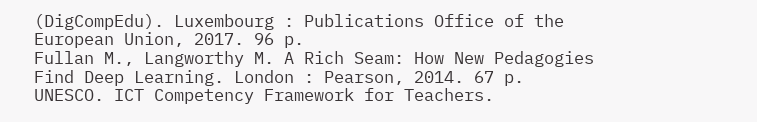(DigCompEdu). Luxembourg : Publications Office of the European Union, 2017. 96 p.
Fullan M., Langworthy M. A Rich Seam: How New Pedagogies Find Deep Learning. London : Pearson, 2014. 67 p.
UNESCO. ICT Competency Framework for Teachers.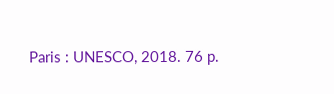Paris : UNESCO, 2018. 76 p.